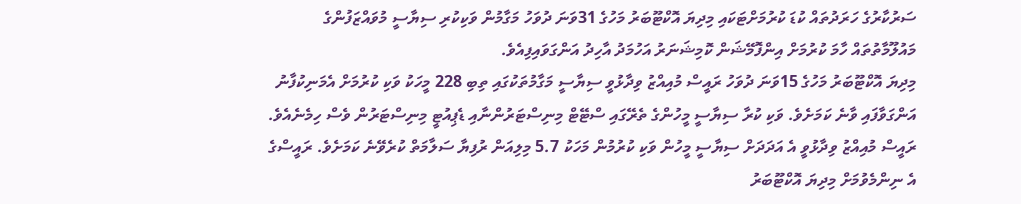ސަރުކާރުގެ ހަރަދުތައް ކުޑަ ކުރުމަށްޓަކައި މިދިޔަ އޮކްޓޫބަރު މަހުގެ 31ވަނަ ދުވަހު މަގާމުން ވަކިކުރި ސިޔާސީ މުވައްޒަފުންގެ މައުލޫމާތުތައް ހާމަ ކުރުމަށް އިންފޮމޭޝަން ކޮމިޝަނަރު އަހުމަދު އާހިދު އަންގަވައިފިއެވެ.
މިދިޔަ އޮކްޓޫބަރު މަހުގެ 15ވަނަ ދުވަހު ރައީސް މުއިއްޒު ވިދާޅުވީ ސިޔާސީ މަގާމުތަކުގައި ތިބި 228 މީހަކު ވަކި ކުރުމަށް އެމަނިކުފާނު އަންގަވާފައި ވާނެ ކަމަށެވެ. ވަކި ކުރާ ސިޔާސީ މީހުންގެ ތެރޭގައި ސްޓޭޓް މިނިސްޓަރުންނާއި ޑެޕިއުޓީ މިނިސްޓަރުން ވެސް ހިމެނެއެވެ.
ރައީސް މުއިއްޒު ވިދާޅުވީ އެ އަދަދަށް ސިޔާސީ މީހުން ވަކި ކުރުމުން މަހަކު 5.7 މިލިއަން ރުފިޔާ ސަލާމަތް ކުރެވޭނެ ކަމަށެވެ. ރައީސްގެ އެ ނިންމެވުމަށް މިދިޔަ އޮކްޓޫބަރު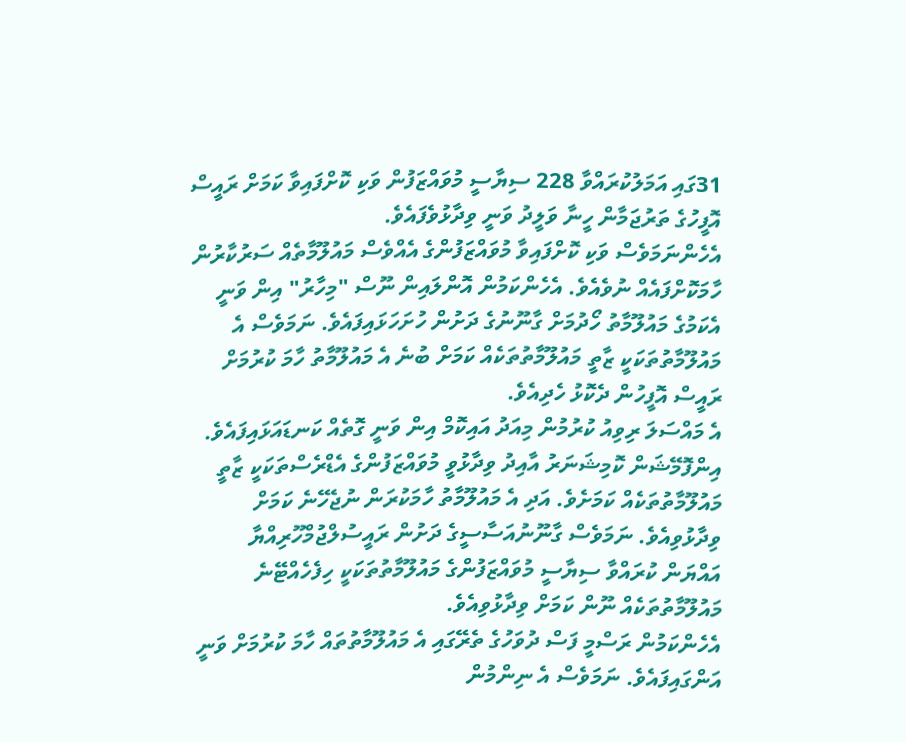31ގައި އަމަލުކުރައްވާ 228 ސިޔާސީ މުވައްޒަފުން ވަކި ކޮށްފައިވާ ކަމަށް ރައީސް އޮފީހުގެ ތަރުޖަމާން ހީނާ ވަލީދު ވަނީ ވިދާޅުވެފައެވެ.
އެހެންނަމަވެސް ވަކި ކޮށްފައިވާ މުވައްޒަފުންގެ އެއްވެސް މައުލޫމާތެއް ސަރުކާރުން ހާމަކޮށްފައެއް ނުވެއެވެ. އެހެންކަމުން އޮންލައިން ނޫސް "މިހާރު" އިން ވަނީ އެކަމުގެ މައުލޫމާތު ހޯދުމަށް ގާނޫނުގެ ދަށުން ހުށަހަޅައިފައެވެ. ނަމަވެސް އެ މައުލޫމާތުތަކަކީ ޒާތީ މައުލޫމާތުތަކެއް ކަމަށް ބުނެ އެ މައުލޫމާތު ހާމަ ކުރުމަށް ރައީސް އޮފީހުން ދެކޮޅު ހެދިއެވެ.
އެ މައްސަލަ ރިވިއު ކުރުމުން މިއަދު އައިކޮމް އިން ވަނީ ގޮތެއް ކަނޑައަޅައިފައެވެ. އިންފޮމޭޝަން ކޮމިޝަނަރު އާއިދު ވިދާޅުވީ މުވައްޒަފުންގެ އެޑްރެސްތަކަކީ ޒާތީ މައުލޫމާތުތަކެއް ކަމަށެވެ. އަދި އެ މައުލޫމާތު ހާމަކުރަން ނުޖެހޭނެ ކަމަށް ވިދާޅުވިއެވެ. ނަމަވެސް ގާނޫނުއަސާސީގެ ދަށުން ރައީސުލްޖުމްހޫރިއްޔާ އައްޔަން ކުރައްވާ ސިޔާސީ މުވައްޒަފުންގެ މައުލޫމާތުތަކަކީ ހިފެހެއްޓޭނެ މައުލޫމާތުތަކެއް ނޫން ކަމަށް ވިދާޅުވިއެވެ.
އެހެންކަމުން ރަސްމީ ފަސް ދުވަހުގެ ތެރޭގައި އެ މައުލޫމާތުތައް ހާމަ ކުރުމަށް ވަނީ އަންގައިފައެވެ. ނަމަވެސް އެ ނިންމުން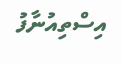އިސްތިއުނާފު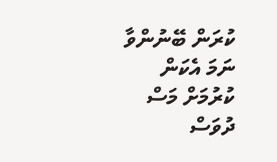ކުރަން ބޭނުންވާ ނަމަ އެކަން ކުރުމަށް މަސް ދުވަސް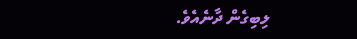ލިބިގެން ދާނެއެވެ.